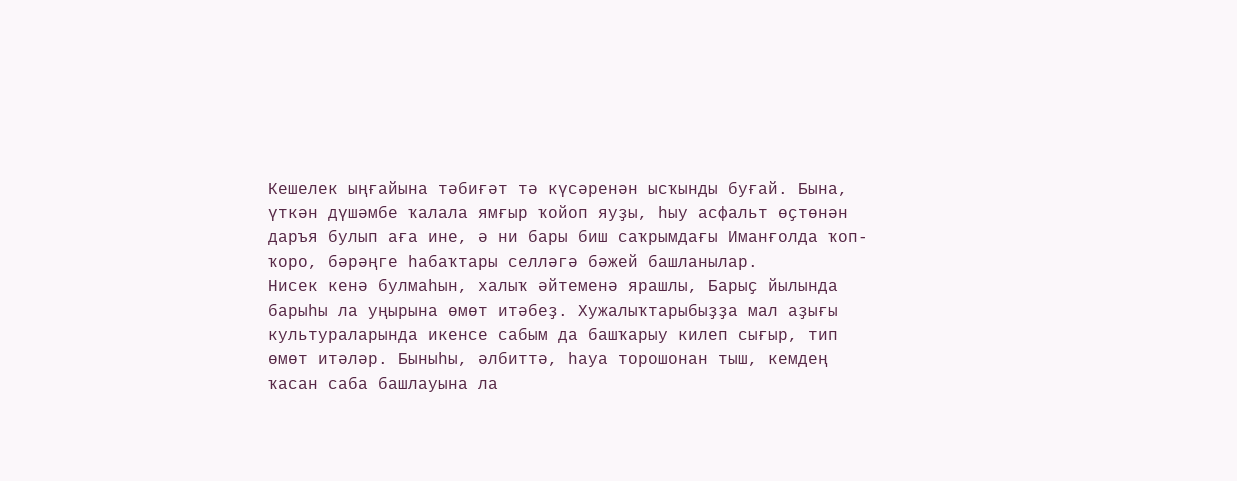Кешелек ыңғайына тәбиғәт тә күсәренән ысҡынды буғай. Бына, үткән дүшәмбе ҡалала ямғыр ҡойоп яуҙы, һыу асфальт өҫтөнән даръя булып аға ине, ә ни бары биш саҡрымдағы Иманғолда ҡоп-ҡоро, бәрәңге һабаҡтары селләгә бәжей башланылар.
Нисек кенә булмаһын, халыҡ әйтеменә ярашлы, Барыҫ йылында барыһы ла уңырына өмөт итәбеҙ. Хужалыҡтарыбыҙҙа мал аҙығы культураларында икенсе сабым да башҡарыу килеп сығыр, тип өмөт итәләр. Быныһы, әлбиттә, һауа торошонан тыш, кемдең ҡасан саба башлауына ла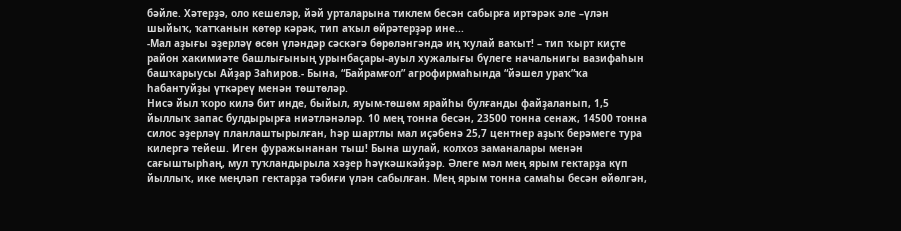бәйле. Хәтерҙә, оло кешеләр, йәй урталарына тиклем бесән сабырға иртәрәк әле –үлән шыйыҡ, ҡатҡанын көтөр кәрәк, тип аҡыл өйрәтерҙәр ине...
-Мал аҙығы әҙерләү өсөн үләндәр сәскәгә бөрөләнгәндә иң ҡулай ваҡыт! – тип ҡырт киҫте район хакимиәте башлығының урынбаҫары-ауыл хужалығы бүлеге начальнигы вазифаһын башҡарыусы Айҙар Заһиров.- Бына, “Байрамғол” агрофирмаһында “йәшел ураҡ”ҡа һабантуйҙы үткәреү менән төштөләр.
Нисә йыл ҡоро килә бит инде, быйыл, яуым-төшөм ярайһы булғанды файҙаланып, 1,5 йыллыҡ запас булдырырға ниәтләнәләр. 10 мең тонна бесән, 23500 тонна сенаж, 14500 тонна силос әҙерләү планлаштырылған, һәр шартлы мал иҫәбенә 25,7 центнер аҙыҡ берәмеге тура килергә тейеш. Иген фуражынанан тыш! Бына шулай, колхоз заманалары менән сағыштырһаң, мул туҡландырыла хәҙер һәүкәшкәйҙәр. Әлеге мәл мең ярым гектарҙа күп йыллыҡ, ике меңләп гектарҙа тәбиғи үлән сабылған. Мең ярым тонна самаһы бесән өйөлгән,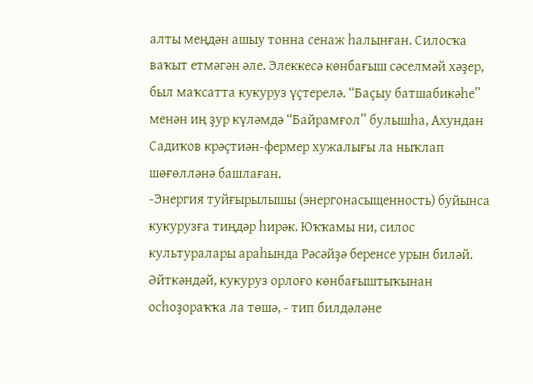алты меңдән ашыу тонна сенаж һалынған. Силосҡа ваҡыт етмәгән әле. Элеккесә көнбағыш сәселмәй хәҙер, был маҡсатта кукуруз үҫтерелә. “Баҫыу батшабикәһе” менән иң ҙур күләмдә “Байрамғол” булышһа, Ахундан Садиҡов крәҫтиән-фермер хужалығы ла ныҡлап шөғөлләнә башлаған.
-Энергия туйғырылышы (энергонасыщенность) буйынса кукурузға тиңдәр һирәк. Юҡҡамы ни, силос культуралары араһында Рәсәйҙә беренсе урын биләй. Әйткәндәй, кукуруз орлоғо көнбағыштыҡынан осһоҙораҡҡа ла төшә, - тип билдәләне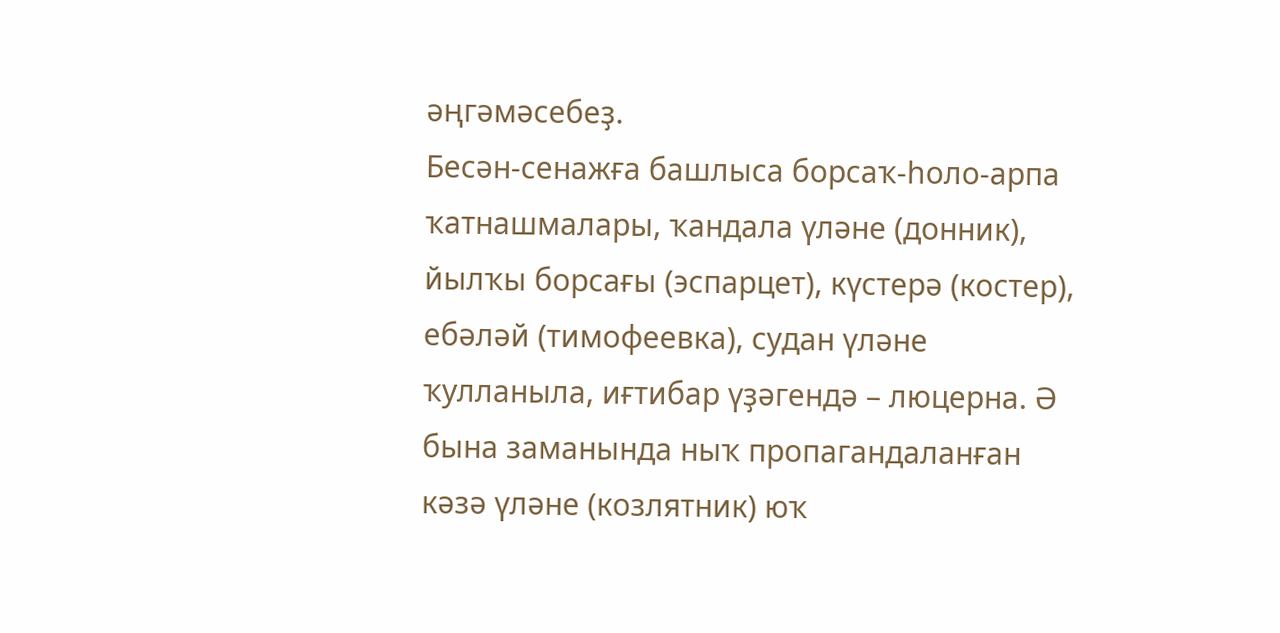әңгәмәсебеҙ.
Бесән-сенажға башлыса борсаҡ-һоло-арпа ҡатнашмалары, ҡандала үләне (донник), йылҡы борсағы (эспарцет), күстерә (костер), ебәләй (тимофеевка), судан үләне ҡулланыла, иғтибар үҙәгендә – люцерна. Ә бына заманында ныҡ пропагандаланған кәзә үләне (козлятник) юҡ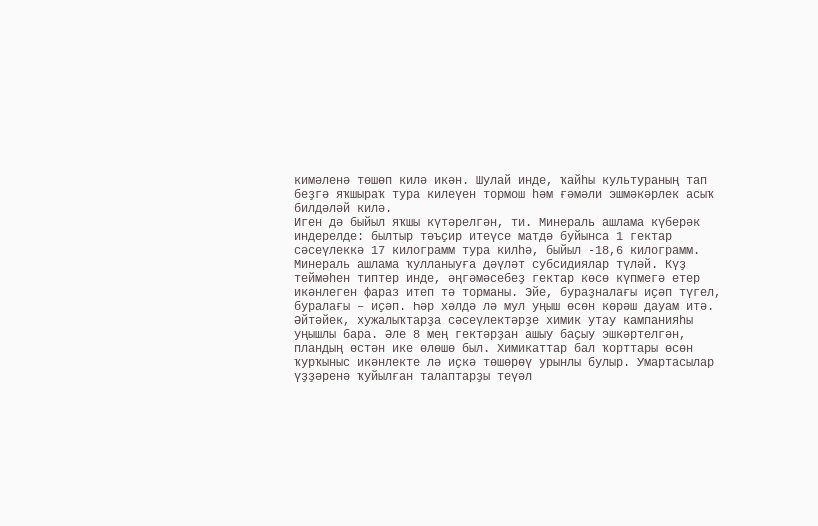кимәленә төшөп килә икән. Шулай инде, ҡайһы культураның тап беҙгә яҡшыраҡ тура килеүен тормош һәм ғәмәли эшмәкәрлек асыҡ билдәләй килә.
Иген дә быйыл яҡшы күтәрелгән, ти. Минераль ашлама күберәк индерелде: былтыр тәъҫир итеүсе матдә буйынса 1 гектар сәсеүлеккә 17 килограмм тура килһә, быйыл -18,6 килограмм. Минераль ашлама ҡулланыуға дәүләт субсидиялар түләй. Күҙ теймәһен типтер инде, әңгәмәсебеҙ гектар көсө күпмегә етер икәнлеген фараз итеп тә торманы. Эйе, бураҙналағы иҫәп түгел, буралағы – иҫәп. Һәр хәлдә лә мул уңыш өсөн көрәш дауам итә. Әйтәйек, хужалыҡтарҙа сәсеүлектәрҙе химик утау кампанияһы уңышлы бара. Әле 8 мең гектәрҙан ашыу баҫыу эшкәртелгән, пландың өстән ике өлөшө был. Химикаттар бал ҡорттары өсөн ҡурҡыныс икәнлекте лә иҫкә төшөрөү урынлы булыр. Умартасылар үҙҙәренә ҡуйылған талаптарҙы теүәл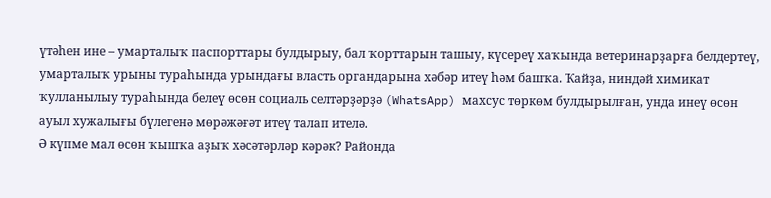үтәһен ине – умарталыҡ паспорттары булдырыу, бал ҡорттарын ташыу, күсереү хаҡында ветеринарҙарға белдертеү, умарталыҡ урыны тураһында урындағы власть органдарына хәбәр итеү һәм башҡа. Ҡайҙа, ниндәй химикат ҡулланылыу тураһында белеү өсөн социаль селтәрҙәрҙә (WhatsApp) махсус төркөм булдырылған, унда инеү өсөн ауыл хужалығы бүлегенә мөрәжәғәт итеү талап ителә.
Ә күпме мал өсөн ҡышҡа аҙыҡ хәсәтәрләр кәрәк? Районда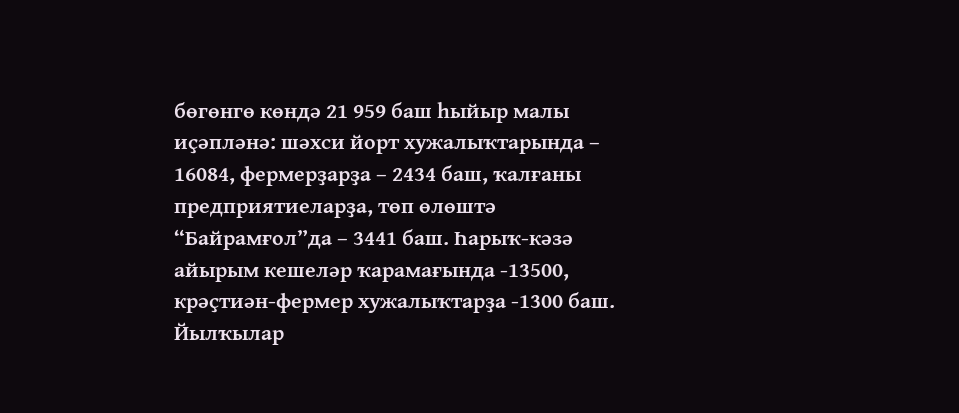бөгөнгө көндә 21 959 баш һыйыр малы иҫәпләнә: шәхси йорт хужалыҡтарында – 16084, фермерҙарҙа – 2434 баш, ҡалғаны предприятиеларҙа, төп өлөштә “Байрамғол”да – 3441 баш. Һарыҡ-кәзә айырым кешеләр ҡарамағында -13500, крәҫтиән-фермер хужалыҡтарҙа -1300 баш.
Йылҡылар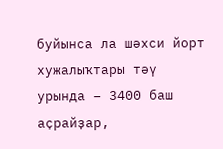буйынса ла шәхси йорт хужалыҡтары тәү урында – 3400 баш аҫрайҙар,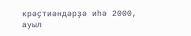крәҫтиәндәрҙә иһә 2000, ауыл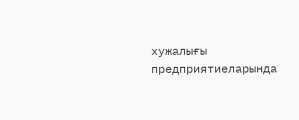хужалығы предприятиеларында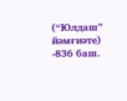(“Юлдаш” йәмғиәте) -836 баш.